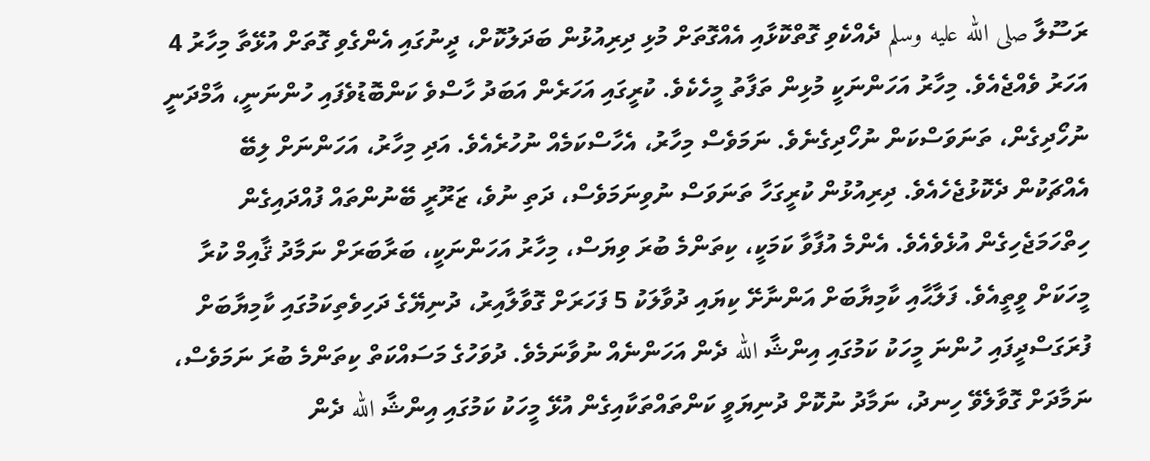ރަސޫލާ صلى الله عليه وسلم ދެއްކެވި ގޮތްކޮޅާއި އެއްގޮތަށް މުޅި ދިރިއުޅުން ބަދަލުކޮށް، ދީނުގައި އެންގެވި ގޮތަށް އުޅޭތާ މިހާރު 4 އަހަރު ވެއްޖެއެވެ. މިހާރު އަހަންނަކީ މުޅިން ތަފާތު މީހެކެވެ. ކުރީގައި އަހަރެން އަބަދު ހާސްވެ ކަންބޮޑުވެފައި ހުންނަނީ، އާމްދަނީ ނުހޯދިގެން، ތަނަވަސްކަން ނުހޯދިގެނެވެ. ނަމަވެސް މިހާރު، އެހާސްކަމެއް ނުހުރެއެވެ. އަދި މިހާރު، އަހަންނަށް ލިބޭ އެއްޗަކުން ދެކޮޅުޖެހެއެވެ. ދިރިއުޅުން ކުރީގަހާ ތަނަވަސް ނުވިނަމަވެސް، ދަތި ނުވެ، ޒަރޫރީ ބޭނުންތައް ފުއްދައިގެން ހިތްހަމަޖެހިގެން އުޅެވެއެވެ. އެންމެ އުފާވާ ކަމަކީ، ކިތަންމެ ބުރަ ވިޔަސް، މިހާރު އަހަންނަކީ، ބަރާބަރަށް ނަމާދު ޤާއިމް ކުރާ މީހަކަށް ވީތީއެވެ. ފަލާޙާއި ކާމިޔާބަށް އަންނާށޭ ކިޔައި ދުވާލަކު 5 ފަހަރަށް ގޮވާލާއިރު، ދުނިޔޭގެ ދަހިވެތިކަމުގައި ކާމިޔާބަށް ފުރަގަސްދީފައި ހުންނަ މީހަކު ކަމުގައި އިންޝާ الله ދެން އަހަންނެއް ނުވާނަމެވެ. ދުވަހުގެ މަސައްކަތް ކިތަންމެ ބުރަ ނަމަވެސް، ނަމާދަށް ގޮވާލެވޭ ހިނދު، ނަމާދު ނުކޮށް ދުނިޔަވީ ކަންތައްތަކާއިގެން އުޅޭ މީހަކު ކަމުގައި އިންޝާ الله ދެން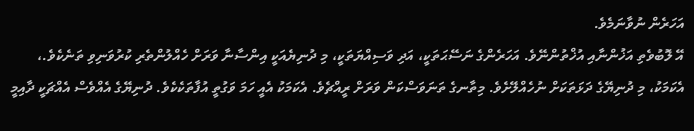އަހަރެން ނުވާނަމެވެ.
އޭ ލޮބުވެތި އަޚުންނާއި އުޚްތުންނޭވެ. އަހަރެންގެ ނަސޭޙަތަކީ، އަދި ވަސިއްޔަތަކީ، މި ދުނިޔެއަކީ އިންސާނާ ވަރަށް ހެއްލުންތެރި ކުރުވަނިވި ތަނެކެވެ.، އެކަމަކު، މި ދުނިޔޭގެ ދަޅަތަކަށް ނުހެއްލޭށެވެ. މިތާނގެ ތަނަވަސްކަން ވަރަށް ރީއްޗެވެ. އެކަމަކު އެއީ ހަމަ ވަގުތީ އުފާތަކެކެވެ. ދުނިޔޭގެ އެއްވެސް އެއްޗަކީ ދާއިމީ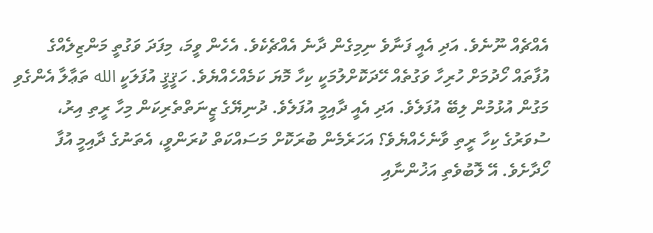އެއްޗެއް ނޫނެވެ. އަދި އެއީ ފަނާވެ ނިމިގެން ދާނެ އެއްޗެކެވެ. އެހެން ވީމަ، މިފަދަ ވަގުތީ މަންޒިލެއްގެ އުފާތައް ހޯދުމަށް ހުރިހާ ވަގުތެއް ހޭދަކޮށްލުމަކީ ކިހާ މޮޔަ ކަމެއްހެއްޔެވެ. ހަޤީޤީ އުފަލަކީ الله ތަޢާލާ އެންގެވި މަގުން އުޅުމުން ލިބޭ އުފަލެވެ. އަދި އެއީ ދާއިމީ އުފަލެވެ. ދުނިޔޭގެ ޒީނަތްތެރިކަން މިހާ ރީތި އިރު، ސުވަރުގެ ކިހާ ރީތި ވާނެހެއްޔެވެ؟ އަހަރެމެން ބުރަކޮށް މަސައްކަތް ކުރަންވީ، އެތަނުގެ ދާއިމީ އުފާ ހޯދާށެވެ. އޭ ލޮބުވެތި އަޚުންނާއި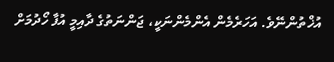އުޚްތުންނޭވެ. އަހަރެމެން އެންމެންނަކީ، ޖަންނަތުގެ ދާއިމީ އުފާ ހޯދުމަށް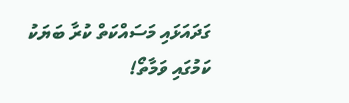ގަދައަޅައި މަސައްކަތް ކުރާ ބަޔަކު ކަމުގައި ވަމާތޯ!